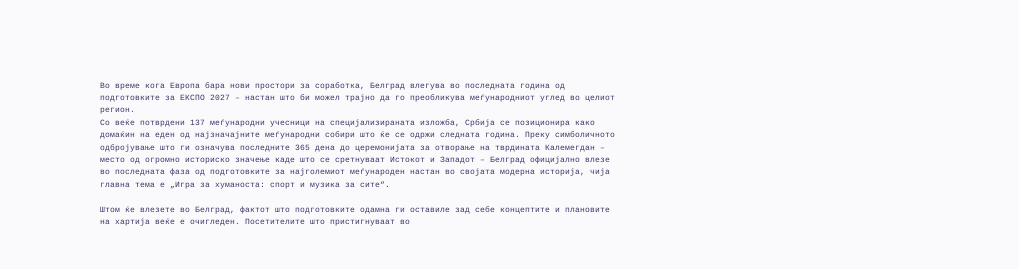Во време кога Европа бара нови простори за соработка, Белград влегува во последната година од подготовките за ЕКСПО 2027 ‒ настан што би можел трајно да го преобликува меѓународниот углед во целиот регион.
Со веќе потврдени 137 меѓународни учесници на специјализираната изложба, Србија се позиционира како домаќин на еден од најзначајните меѓународни собири што ќе се одржи следната година. Преку симболичното одбројување што ги означува последните 365 дена до церемонијата за отворање на тврдината Калемегдан ‒ место од огромно историско значење каде што се сретнуваат Истокот и Западот ‒ Белград официјално влезе во последната фаза од подготовките за најголемиот меѓународен настан во својата модерна историја, чија главна тема е „Игра за хуманоста: спорт и музика за сите“.

Штом ќе влезете во Белград, фактот што подготовките одамна ги оставиле зад себе концептите и плановите на хартија веќе е очигледен. Посетителите што пристигнуваат во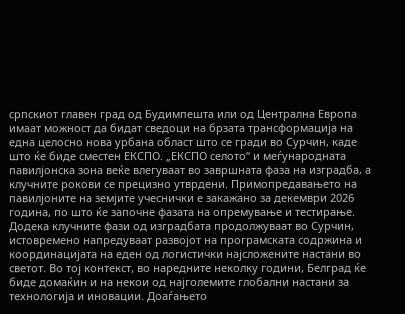српскиот главен град од Будимпешта или од Централна Европа имаат можност да бидат сведоци на брзата трансформација на една целосно нова урбана област што се гради во Сурчин, каде што ќе биде сместен ЕКСПО. „ЕКСПО селото“ и меѓународната павилјонска зона веќе влегуваат во завршната фаза на изградба, а клучните рокови се прецизно утврдени. Примопредавањето на павилјоните на земјите учеснички е закажано за декември 2026 година, по што ќе започне фазата на опремување и тестирање.
Додека клучните фази од изградбата продолжуваат во Сурчин, истовремено напредуваат развојот на програмската содржина и координацијата на еден од логистички најсложените настани во светот. Во тој контекст, во наредните неколку години, Белград ќе биде домаќин и на некои од најголемите глобални настани за технологија и иновации. Доаѓањето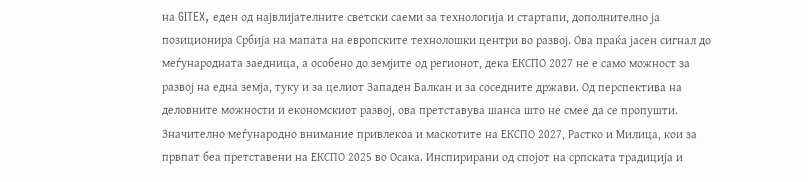на GITEX, еден од највлијателните светски саеми за технологија и стартапи, дополнително ја позиционира Србија на мапата на европските технолошки центри во развој. Ова праќа јасен сигнал до меѓународната заедница, а особено до земјите од регионот, дека ЕКСПО 2027 не е само можност за развој на една земја, туку и за целиот Западен Балкан и за соседните држави. Од перспектива на деловните можности и економскиот развој, ова претставува шанса што не смее да се пропушти.
Значително меѓународно внимание привлекоа и маскотите на ЕКСПО 2027, Растко и Милица, кои за првпат беа претставени на ЕКСПО 2025 во Осака. Инспирирани од спојот на српската традиција и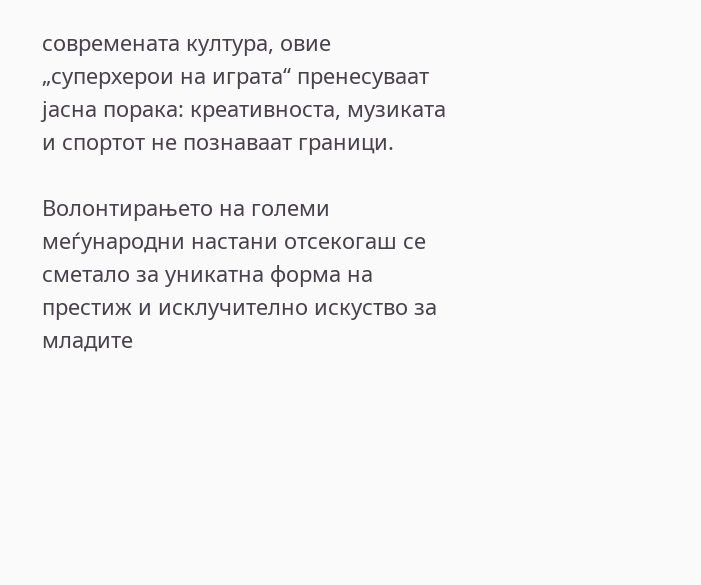современата култура, овие „суперхерои на играта“ пренесуваат јасна порака: креативноста, музиката и спортот не познаваат граници.

Волонтирањето на големи меѓународни настани отсекогаш се сметало за уникатна форма на престиж и исклучително искуство за младите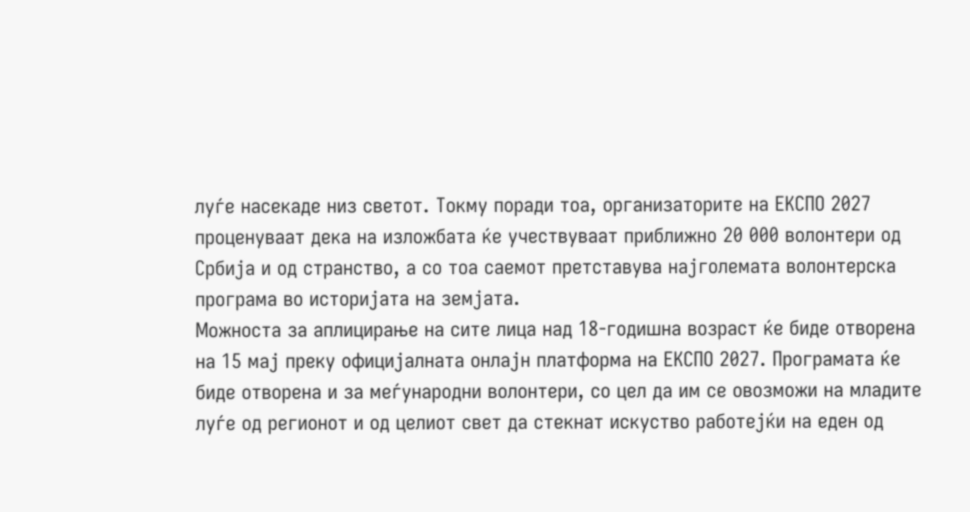луѓе насекаде низ светот. Токму поради тоа, организаторите на ЕКСПО 2027 проценуваат дека на изложбата ќе учествуваат приближно 20 000 волонтери од Србија и од странство, а со тоа саемот претставува најголемата волонтерска програма во историјата на земјата.
Можноста за аплицирање на сите лица над 18-годишна возраст ќе биде отворена на 15 мај преку официјалната онлајн платформа на ЕКСПО 2027. Програмата ќе биде отворена и за меѓународни волонтери, со цел да им се овозможи на младите луѓе од регионот и од целиот свет да стекнат искуство работејќи на еден од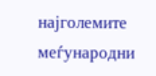најголемите меѓународни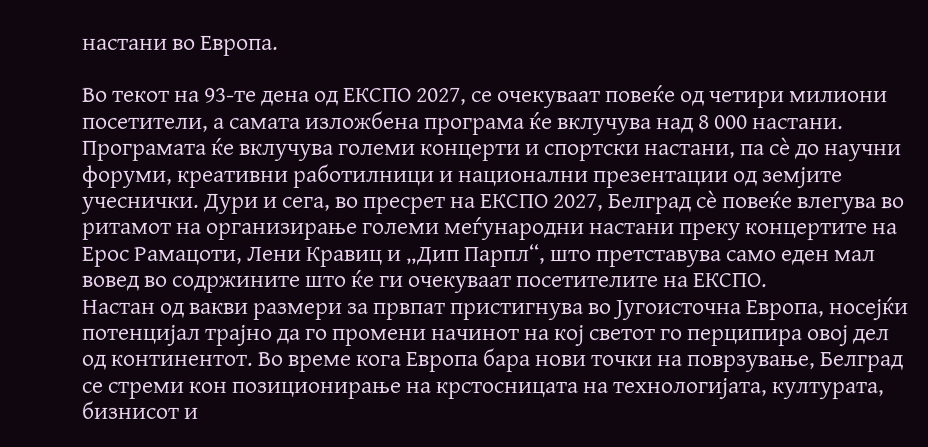настани во Европа.

Во текот на 93-те дена од ЕКСПО 2027, се очекуваат повеќе од четири милиони посетители, а самата изложбена програма ќе вклучува над 8 000 настани. Програмата ќе вклучува големи концерти и спортски настани, па сè до научни форуми, креативни работилници и национални презентации од земјите учеснички. Дури и сега, во пресрет на ЕКСПО 2027, Белград сè повеќе влегува во ритамот на организирање големи меѓународни настани преку концертите на Ерос Рамацоти, Лени Кравиц и „Дип Парпл“, што претставува само еден мал вовед во содржините што ќе ги очекуваат посетителите на ЕКСПО.
Настан од вакви размери за првпат пристигнува во Југоисточна Европа, носејќи потенцијал трајно да го промени начинот на кој светот го перципира овој дел од континентот. Во време кога Европа бара нови точки на поврзување, Белград се стреми кон позиционирање на крстосницата на технологијата, културата, бизнисот и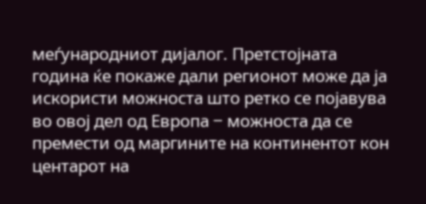меѓународниот дијалог. Претстојната година ќе покаже дали регионот може да ја искористи можноста што ретко се појавува во овој дел од Европа ‒ можноста да се премести од маргините на континентот кон центарот на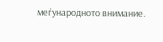меѓународното внимание.